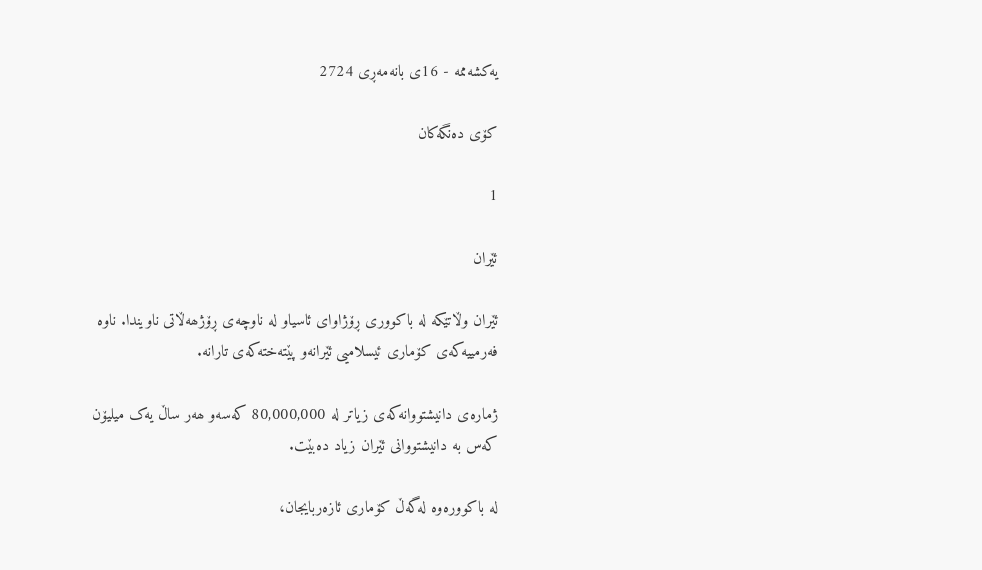یەکشەممە - 16ی بانەمەڕی 2724

کۆی دەنگەکان

1

ئێران

ئێران وڵاتێکە لە باکووری ڕۆژاوای ئاسیا‌و لە ناوچەی ڕۆژھەڵاتی ناویندا. ناوە فەرمییەکەی کۆماری ئیسلامیی ئێرانە‌و پێته‌ختەکەی تارانە.

ژمارەی دانیشتووانەکەی زياتر له 80,000,000 کەسە‌و ھەر ساڵ یەک میلیۆن کەس بە دانیشتووانی ئێران زیاد دەبێت.

لە باکوورەوە لەگەڵ کۆماری ئازەربایجان،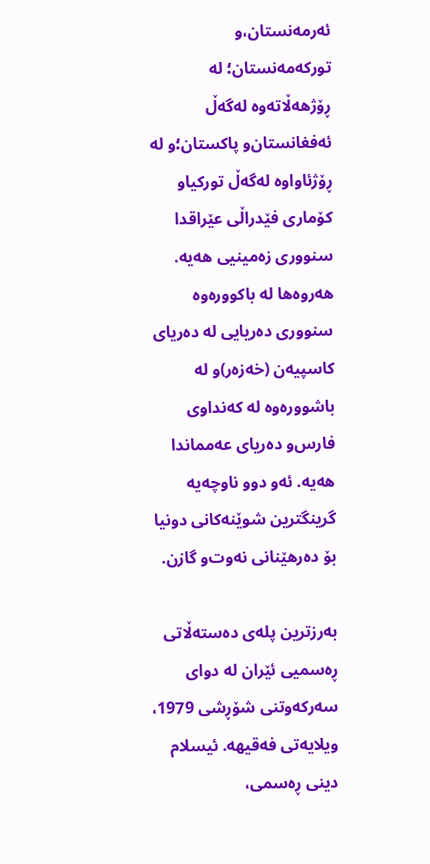ئەرمەنستان،‌و تورکەمەنستان؛ لە ڕۆژھەڵاتەوە لەگەڵ ئەفغانستان‌و پاکستان؛‌و لە ڕۆژئاواوە لەگەڵ تورکیا‌و کۆماری فێدراڵی عێراقدا سنووری زەمینیی ھەیە. ھەروەھا لە باکوورەوە سنووری دەریایی لە دەریای کاسپیەن (خەزەر)و لە باشوورەوە لە کەنداوی فارس‌و دەریای عەمماندا ھەیە. ئەو دوو ناوچەیە گرینگترین شوێنەکانی دونیا بۆ دەرھێنانی نەوت‌و گازن.

بەرزترین پلەی دەستەڵاتی ڕەسمیی ئێران لە دوای سەرکەوتنی شۆڕشی 1979، ویلایەتی فەقیھە. ئیسلام دینی ڕەسمی،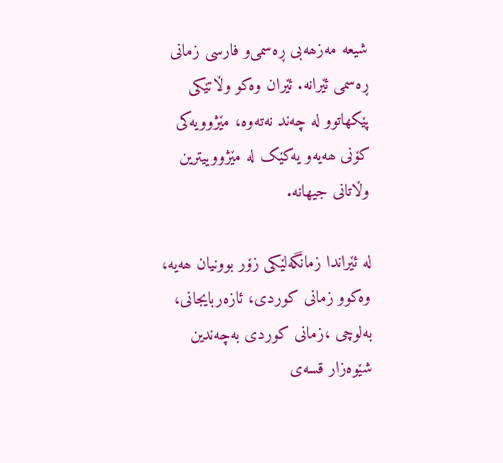شیعە مەزھەبی ڕەسمی‌و فارسی زمانی ڕەسمی ئێرانە. ئێران وەکو وڵاتێکی پێکھاتوو لە چەند نەتەوە، مێژوویەکی کۆنی ھەیە‌و یەکێک لە مێژووییترین وڵاتانی جیھانە.

لە ئێراندا زمانگەلێکی زۆر بوونیان ھەیە، وەکوو زمانی کوردی، ئازەربایجانی، بەلوچی ،زمانی كوردی بەچەندین شێوەزار قسەی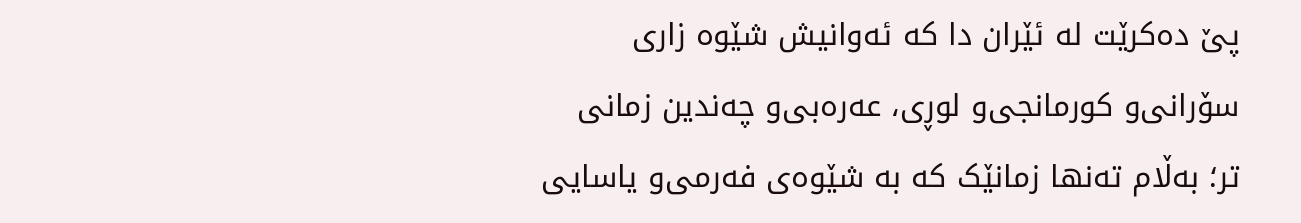پێ دەكرێت لە ئێران دا كە ئەوانیش شێوە زاری سۆرانی‌و كورمانجی‌و لوڕی، عەرەبی‌و چەندین زمانی تر؛ بەڵام تەنھا زمانێک کە بە شێوەی فەرمی‌و یاسایی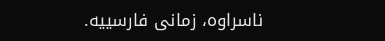ناسراوە، زمانی فارسییە.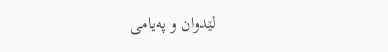لێدوان و په‌یامی‌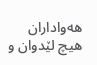هه‌واداران
هیچ لێدوان و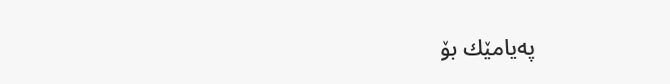په‌یامێك بۆ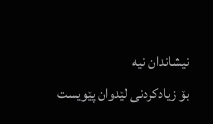نیشاندان نیه‌
بۆ زیادکردنی لێدوان پێویست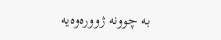به‌ چوونە ژوورەوەیه‌